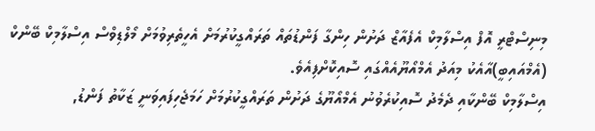މިނިސްޓްރީ އޮފް އިސްލާމިކް އެފެއާޒް ދަށުން ހިންގާ ފަންޑުތައް ތަރައްގީކުރުމަށް އެހީތެރިވުމަށް މޯލްޑިވްސް އިސްލާމިކް ބޭންކް (އެމްއައިބީ)އާއެކު މިއަދު އެމްއޯޔޫއެއްގައި ސޮއިކޮށްފިއެވެ.
އިސްލާމިކް ބޭންކާއި ދެމެދު ސޮއިކުރެވުނު އެމްއޯޔޫގެ ދަށުން ތަރައްގީކުރުމަށް ހަމަޖެހިފައިވަނީ ޒަކާތު ފަންޑު,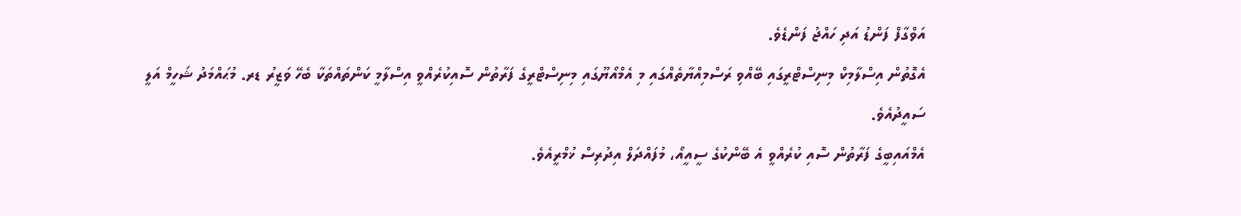އަވްގާފް ފަންޑު އަދި ހައްޖު ފަންޑެވެ.
އެގޮތުން އިސްލާމިކް މިނިސްޓްރީގައި ބޭއްވި ރަސްމިއްޔާތެއްގައި މި އެމްއޯޔޫގައި މިނިސްޓްރީގެ ފަރާތުން ސޮއިކުރެއްވީ އިސްލާމީ ކަންތައްތަކާ ބެހޭ ވަޒީރު ޑރ. މުޙައްމަދު ޝަހީމް އަލީ ސައީދުއެވެ.
އެމްއައިބީގެ ފަރާތުން ސޮއި ކުރެއްވީ އެ ބޭންކުގެ ސީއީއޯ، މުފައްދަލް އިދުރިސް ޚުމްރީއެވެ.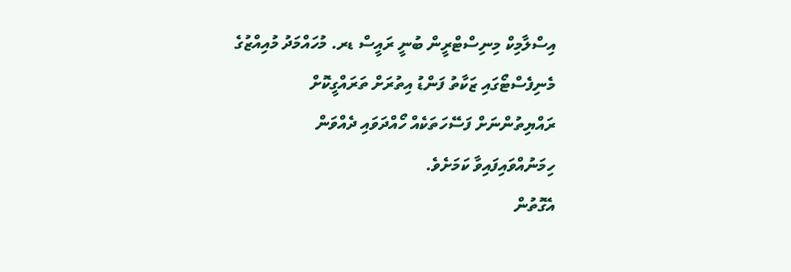އިސްލާމިކް މިނިސްޓްރީން ބުނީ ރައީސް ޑރ. މުހައްމަދު މުއިއްޒުގެ މެނިފެސްޓޯގައި ޒަކާތު ފަންޑު އިތުރަށް ތަރައްގީކޮށް ރައްޔިތުންނަށް ފަސޭހަތަކެއް ހޯއްދަވައި ދެއްވަން ހިމަނުއްވައިފައިވާ ކަމަށެވެ.
އެގޮތުން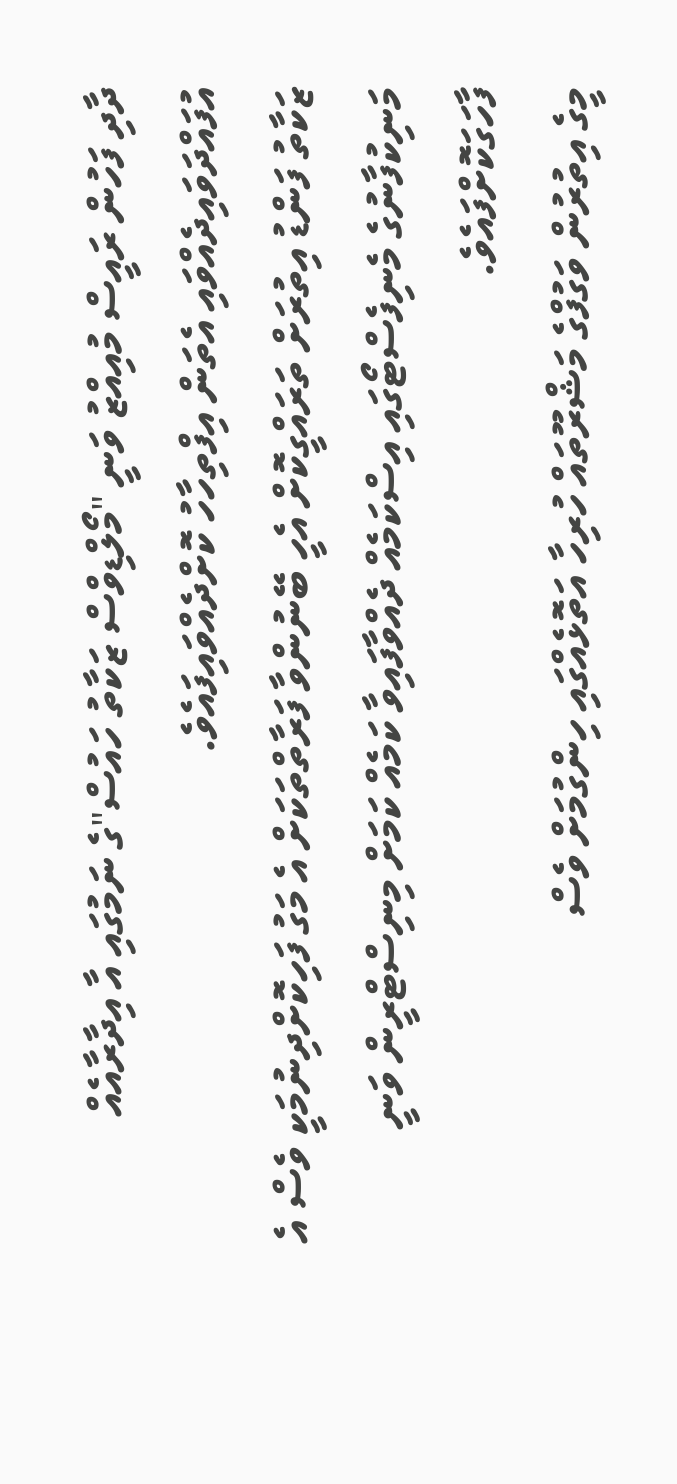ދާދި ފަހުން ރައީސް މުއިއްޒު ވަނީ "މޯލްޑިވްސް ޒަކާތު ހައުސް"ގެ ނަމުގައި އާ އިދާރާއެއް އުފައްދަވައިދެއްވައި އެތަން އިފްތިހާހު ކޮށްދެއްވައިފައެވެ.
ޒަކާތު ފަންޑު އިތުރަށް ތަރައްގީކޮށް އެހީ ބޭނުންވާ ފަރާތްތަކަށް އެ މަގު ފަހިކޮށްދިނުމަކީ ވެސް އެ މަނިކުފާނުގެ މެނިފެސްޓޯގައި އިސްކަމެއް ދެއްވާފައިވާ ކަމެއް ކަމަށް މިނިސްޓްރީން ވަނީ ފާހަގަކޮށްފައެވެ.
މީގެ އިތުރުން ވަގުފްގެ މަޝްރޫތައް ހުރިހާ އަތޮޅެއްގައި ހިންގުމަށް ވެސް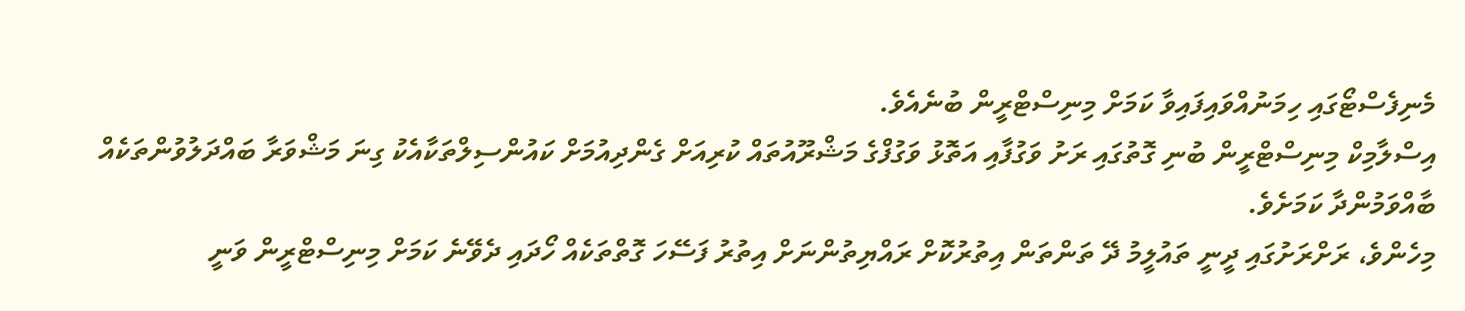މެނިފެސްޓޯގައި ހިމަނުއްވައިފައިވާ ކަމަށް މިނިސްޓްރީން ބުނެއެވެ.
އިސްލާމިކް މިނިސްޓްރީން ބުނި ގޮތުގައި ރަށު ވަގުފާއި އަތޮޅު ވަގުފްގެ މަޝްރޫއުތައް ކުރިއަށް ގެންދިއުމަށް ކައުންސިލްތަކާއެކު ގިނަ މަޝްވަރާ ބައްދަލުވުންތަކެއް ބާއްވަމުންދާ ކަމަށެވެ.
މިހެންވެ، ރަށްރަށުގައި ދީނީ ތައުލީމު ދޭ ތަންތަން އިތުރުކޮށް ރައްޔިތުންނަށް އިތުރު ފަސޭހަ ގޮތްތަކެއް ހޯދައި ދެވޭނެ ކަމަށް މިނިސްޓްރީން ވަނީ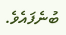ބުނެފައެވެ.